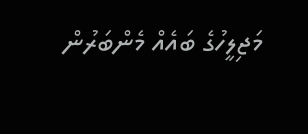މަޖިލީހުގެ ބައެއް މެންބަރުން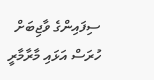ސިފައިންގެ ވާޖިބަށް ހުރަސް އަޅައި މާރާމާރީ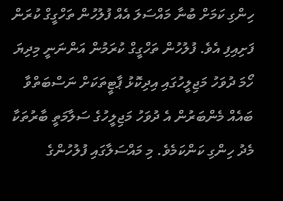ހިންގި ކަމަށް ބުނާ މައްސަލަ އެއް ފުލުހުން ތަހްގީގް ކުރަން ފަށިއިފި އެވެ. ފުލުހުން ތަހްގީގް ކުރަމުން އަންނަނީ މިދިޔަ ހޯމަ ދުވަހު މަޖިލީހުގައި އިދިކޮޅު ޕާޓީތަކަށް ނަސްބަތްވާ ބައެއް މެންބަރުން އެ ދުވަހު މަޖިލީހުގެ ސަލާމަތީ ބާރުތަކާ މެދު ހިންގި ކަންކަމެވެ. މި މައްސަލާގައި ފުލުހުންގެ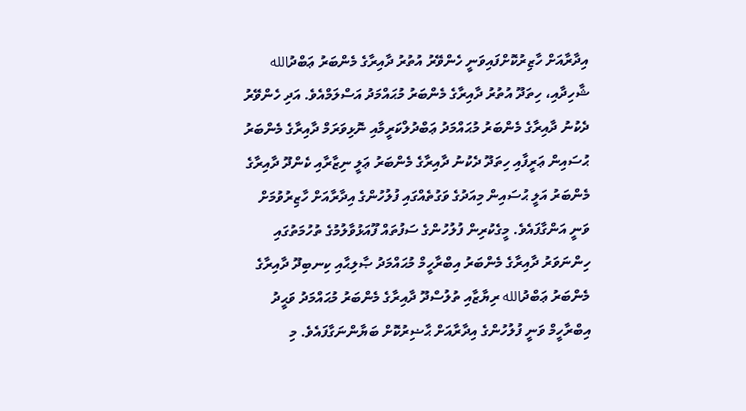އިދާރާއަށް ހާޒިރުކޮށްފައިވަނީ ހެންވޭރު އުތުރު ދާއިރާގެ މެންބަރު ޢަބްދުالله ޝާހިދާއި، ހިތަދޫ އުތުރު ދާއިރާގެ މެންބަރު މުޙައްމަދު އަސްލަމްއެވެ. އަދި ހެންވޭރު ދެކުނު ދާއިރާގެ މެންބަރު މުޙައްމަދު ޢަބްދުލްކަރީމާއި ނޮޅިވަރަމް ދާއިރާގެ މެންބަރު ޙުސައިން ޢަރީފާއި ހިތަދޫ ދެކުނު ދާއިރާގެ މެންބަރު ޢަލީ ނިޒާރާއި ކެންދޫ ދާއިރާގެ މެންބަރު އަލީ ޙުސައިން މިއަދުގެ ވަގުތެއްގައި ފުލުހުންގެ އިދާރާއަށް ހާޒިރުވުމަށް ވަނީ އަންގާފައެވެ. މީގެކުރިން ފުލުހުންގެ ސަފުތައް ފޫއަޅުވާލުމުގެ ތުހުމަތުގައި ހިންނަވަރު ދާއިރާގެ މެންބަރު އިބްރާހީމް މުޙައްމަދު ޞާލިޙާއި ކިނބިދޫ ދާއިރާގެ މެންބަރު ޢަބްދުالله ރިޔާޒާއި ތުލުސްދޫ ދާއިރާގެ މެންބަރު މުޙައްމަދު ވަޙީދު އިބްރާހީމް ވަނީ ފުލުހުންގެ އިދާރާއަށް ޙާޟިރުކޮށް ބަޔާންނަގާފައެވެ. މި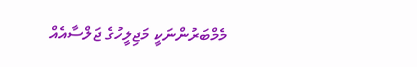މެމްބަރުންނަކީ މަޖިލީހުގެ ޖަލްސާއެއް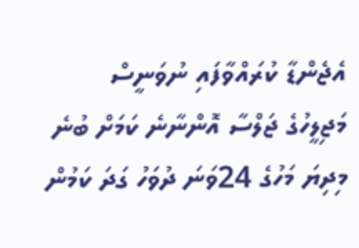އެޖެންޑާ ކުރައްވާފައި ނުވަނީސް މަޖިލީހުގެ ޖަލްސާ އޮންނާނެ ކަމަށް ބުނެ މިދިޔަ މަހުގެ 24ވަނަ ދުވަހު ގަދަ ކަމުން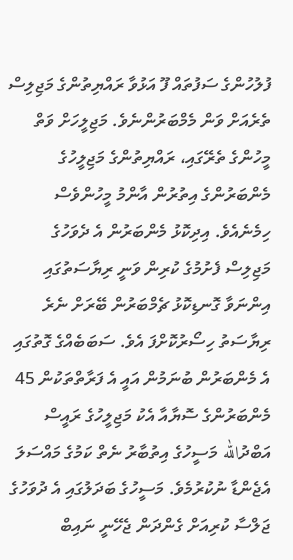ފުލުހުންގެ ސަފުތައް ފޫ އަޅުވާ ރައްޔިތުންގެ މަޖިލިސް ތެރެއަށް ވަން މެމްބަރުންނެވެ. މަޖިލީހަށް ވަތް މީހުންގެ ތެރޭގައި، ރައްޔިތުންގެ މަޖިލީހުގެ މެންބަރުންގެ އިތުރުން އާންމު މީހުންވެސް ހިމެނެއެވެ. އިދިކޮޅު މެންބަރުން އެ ދެވަހުގެ މަޖިލިސް ފެށުމުގެ ކުރިން ވަނީ ރިޔާސަތުގައި އިންނަވާ ގޮނޑިކޮޅު ޗެމްބަރުން ބޭރަށް ނެރެ ރިޔާސަތު ހިސޯރުކޮށްފަ އެވެ. ސަބަބެއްގެ ގޮތުގައި އެ މެންބަރުން ބުނަމުން އައީ އެ ފަރާތްތަކުން 45 މެންބަރުންގެ ސޮޔާއާ އެކު މަޖިލީހުގެ ރައީސް އަބްދުالله މަސީހުގެ އިތުބާރު ނެތް ކަމުގެ މައްސަލަ އެޖެންޑާ ނުކުރުމެވެ. މަސީހުގެ ބަދަލުގައި އެ ދުވަހުގެ ޖަލްސާ ކުރިއަށް ގެންދަން ޖެހޭނީ ނައިބް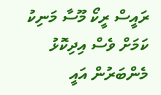ރައީސް ރީކޯ މޫސާ މަނިކު ކަމަށް ވެސް އިދިކޮޅު މެންބަރުން އައީ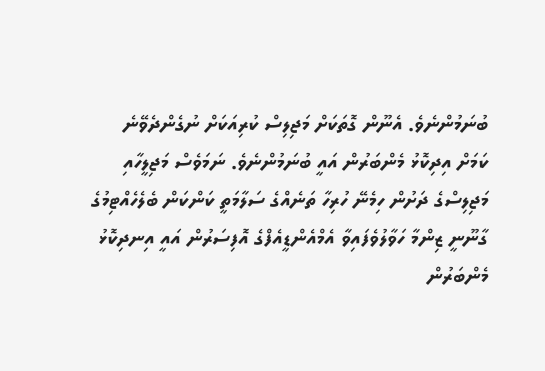ބުނަމުންނެވެ. އެނޫން ގޮތަކަށް މަޖިލިސް ކުރިއަކަށް ނުގެންދެވޭނެ ކަމަށް އިދިކޮޅު މެންބަރުން އައީ ބުނަމުންނެވެ. ނަމަވެސް މަޖިލީހާއި މަޖިލިސްގެ ދަށުން ހިމެނޭ ހުރިހާ ތަނެއްގެ ސަލާމަތީ ކަންކަން ބެލެހެއްޓިމުގެ ގާނޫނީ ޒިންމާ ހަވާލުވެފައިވާ އެމްއެންޑީއެފްގެ އޮފިސަރުން އައީ އިނދިކޮޅު މެންބަރުން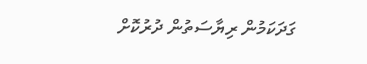ގަދަކަމުން ރިޔާސަތުން ދުރުކޮށް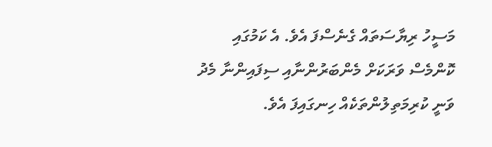މަސީހު ރިޔާސަތައް ގެނެސްފަ އެވެ. އެ ކަމުގައި ކޮންމެސް ވަރަކަށް މެންބަރުންނާއި ސިފައިންނާ މެދު ވަނީ ކުރިމަތިލުންތަކެއް ހިނގައިފަ އެވެ.